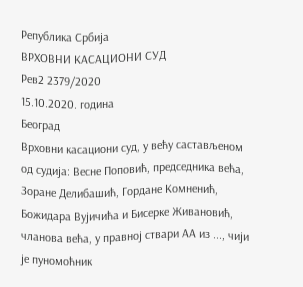Република Србија
ВРХОВНИ КАСАЦИОНИ СУД
Рев2 2379/2020
15.10.2020. година
Београд
Врховни касациони суд, у већу састављеном од судија: Весне Поповић, председника већа, Зоране Делибашић, Гордане Комненић, Божидара Вујичића и Бисерке Живановић, чланова већа, у правној ствари АА из ..., чији је пуномоћник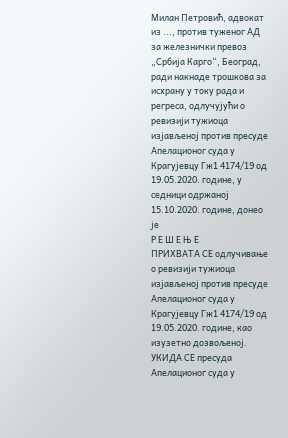Милан Петровић, адвокат из ..., против туженог АД за железнички превоз „Србија Карго“, Београд, ради накнаде трошкова за исхрану у току рада и регресa, одлучујући о ревизији тужиоца изјављеној против пресуде Апелационог суда у Крагујевцу Гж1 4174/19 од 19.05.2020. године, у седници одржаној 15.10.2020. године, донео је
Р Е Ш Е Њ Е
ПРИХВАТА СЕ одлучивање о ревизији тужиоца изјављеној против пресуде Апелационог суда у Крагујевцу Гж1 4174/19 од 19.05.2020. године, као изузетно дозвољеној.
УКИДА СЕ пресуда Апелационог суда у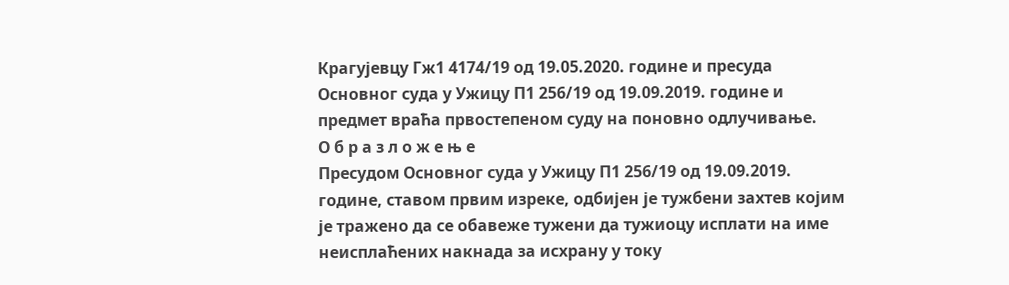Крагујевцу Гж1 4174/19 од 19.05.2020. године и пресуда Основног суда у Ужицу П1 256/19 од 19.09.2019. године и предмет враћа првостепеном суду на поновно одлучивање.
О б р а з л о ж е њ е
Пресудом Основног суда у Ужицу П1 256/19 од 19.09.2019. године, ставом првим изреке, одбијен је тужбени захтев којим је тражено да се обавеже тужени да тужиоцу исплати на име неисплаћених накнада за исхрану у току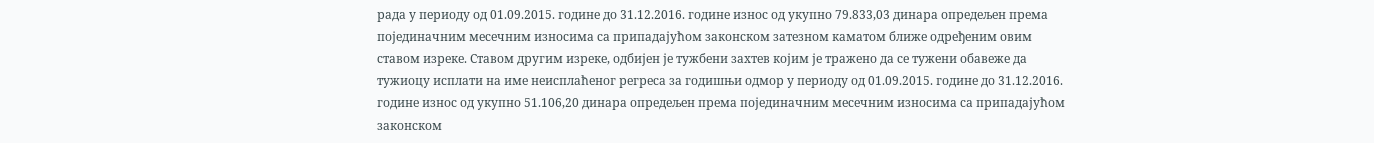рада у периоду од 01.09.2015. године до 31.12.2016. године износ од укупно 79.833,03 динара опредељен према појединачним месечним износима са припадајућом законском затезном каматом ближе одређеним овим ставом изреке. Ставом другим изреке, одбијен је тужбени захтев којим је тражено да се тужени обавеже да тужиоцу исплати на име неисплаћеног регреса за годишњи одмор у периоду од 01.09.2015. године до 31.12.2016. године износ од укупно 51.106,20 динара опредељен према појединачним месечним износима са припадајућом законском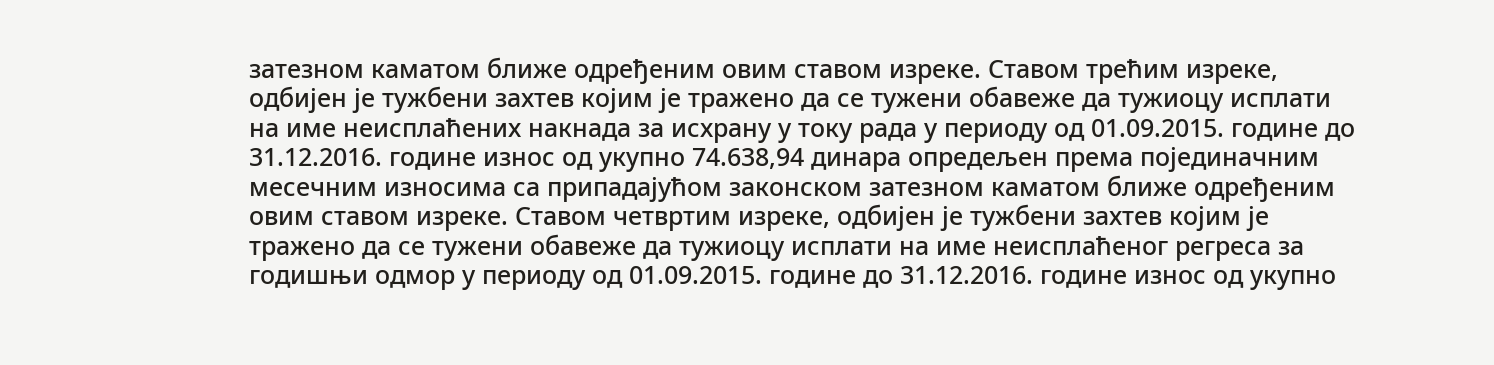затезном каматом ближе одређеним овим ставом изреке. Ставом трећим изреке, одбијен је тужбени захтев којим је тражено да се тужени обавеже да тужиоцу исплати на име неисплаћених накнада за исхрану у току рада у периоду од 01.09.2015. године до 31.12.2016. године износ од укупно 74.638,94 динара опредељен према појединачним месечним износима са припадајућом законском затезном каматом ближе одређеним овим ставом изреке. Ставом четвртим изреке, одбијен је тужбени захтев којим је тражено да се тужени обавеже да тужиоцу исплати на име неисплаћеног регреса за годишњи одмор у периоду од 01.09.2015. године до 31.12.2016. године износ од укупно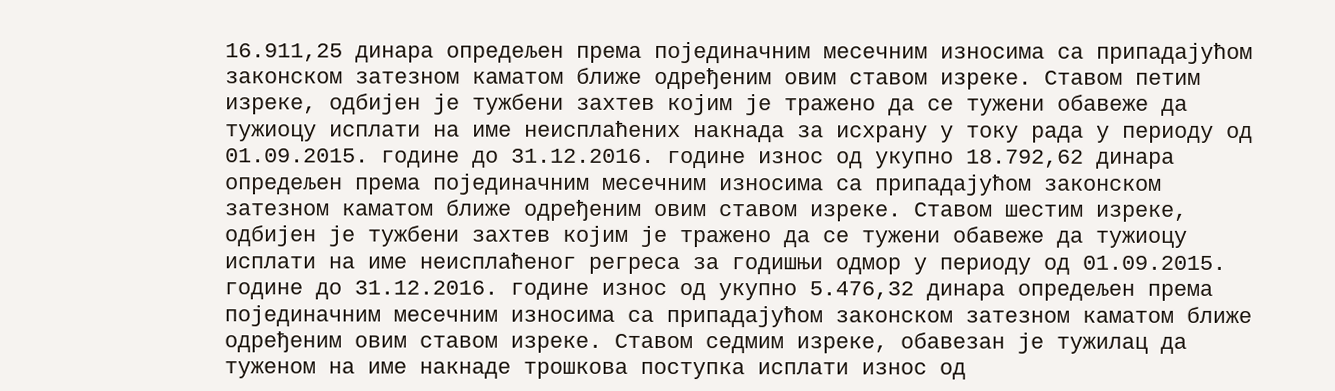16.911,25 динара опредељен према појединачним месечним износима са припадајућом законском затезном каматом ближе одређеним овим ставом изреке. Ставом петим изреке, одбијен је тужбени захтев којим је тражено да се тужени обавеже да тужиоцу исплати на име неисплаћених накнада за исхрану у току рада у периоду од 01.09.2015. године до 31.12.2016. године износ од укупно 18.792,62 динара опредељен према појединачним месечним износима са припадајућом законском затезном каматом ближе одређеним овим ставом изреке. Ставом шестим изреке, одбијен је тужбени захтев којим је тражено да се тужени обавеже да тужиоцу исплати на име неисплаћеног регреса за годишњи одмор у периоду од 01.09.2015. године до 31.12.2016. године износ од укупно 5.476,32 динара опредељен према појединачним месечним износима са припадајућом законском затезном каматом ближе одређеним овим ставом изреке. Ставом седмим изреке, обавезан је тужилац да туженом на име накнаде трошкова поступка исплати износ од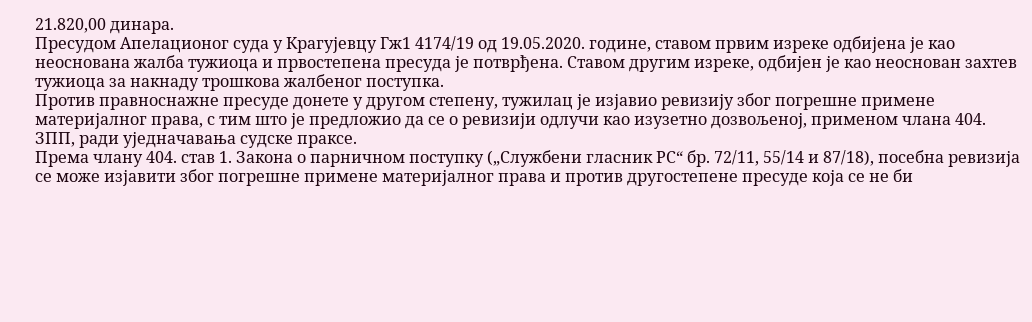21.820,00 динара.
Пресудом Апелационог суда у Крагујевцу Гж1 4174/19 од 19.05.2020. године, ставом првим изреке одбијена је као неоснована жалба тужиоца и првостепена пресуда је потврђена. Ставом другим изреке, одбијен је као неоснован захтев тужиоца за накнаду трошкова жалбеног поступка.
Против правноснажне пресуде донете у другом степену, тужилац је изјавио ревизију због погрешне примене материјалног права, с тим што је предложио да се о ревизији одлучи као изузетно дозвољеној, применом члана 404. ЗПП, ради уједначавања судске праксе.
Према члану 404. став 1. Закона о парничном поступку („Службени гласник РС“ бр. 72/11, 55/14 и 87/18), посебна ревизија се може изјавити због погрешне примене материјалног права и против другостепене пресуде која се не би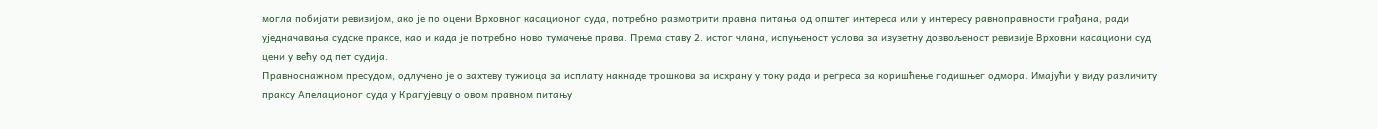могла побијати ревизијом, ако је по оцени Врховног касационог суда, потребно размотрити правна питања од општег интереса или у интересу равноправности грађана, ради уједначавања судске праксе, као и када је потребно ново тумачење права. Према ставу 2. истог члана, испуњеност услова за изузетну дозвољеност ревизије Врховни касациони суд цени у већу од пет судија.
Правноснажном пресудом, одлучено је о захтеву тужиоца за исплату накнаде трошкова за исхрану у току рада и регреса за коришћење годишњег одмора. Имајући у виду различиту праксу Апелационог суда у Крагујевцу о овом правном питању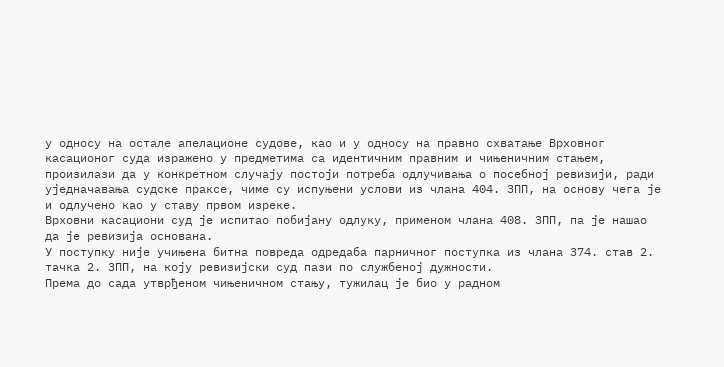у односу на остале апелационе судове, као и у односу на правно схватање Врховног касационог суда изражено у предметима са идентичним правним и чињеничним стањем, произилази да у конкретном случају постоји потреба одлучивања о посебној ревизији, ради уједначавања судске праксе, чиме су испуњени услови из члана 404. ЗПП, на основу чега је и одлучено као у ставу првом изреке.
Врховни касациони суд је испитао побијану одлуку, применом члана 408. ЗПП, па је нашао да је ревизија основана.
У поступку није учињена битна повреда одредаба парничног поступка из члана 374. став 2. тачка 2. ЗПП, на коју ревизијски суд пази по службеној дужности.
Према до сада утврђеном чињеничном стању, тужилац је био у радном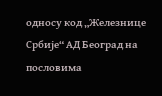односу код „Железнице Србије“ АД Београд на пословима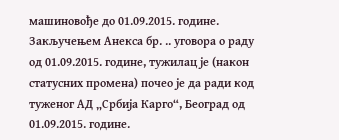машиновође до 01.09.2015. године. Закључењем Анекса бр. .. уговора о раду од 01.09.2015. године, тужилац је (након статусних промена) почео је да ради код туженог АД „Србија Карго“, Београд од 01.09.2015. године.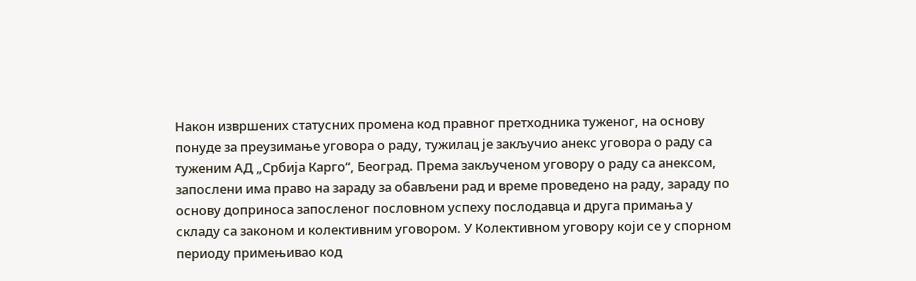Након извршених статусних промена код правног претходника туженог, на основу понуде за преузимање уговора о раду, тужилац је закључио анекс уговора о раду са туженим АД „Србија Карго“, Београд. Према закљученом уговору о раду са анексом, запослени има право на зараду за обављени рад и време проведено на раду, зараду по основу доприноса запосленог пословном успеху послодавца и друга примања у складу са законом и колективним уговором. У Колективном уговору који се у спорном периоду примењивао код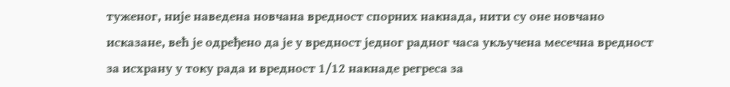туженог, није наведена новчана вредност спорних накнада, нити су оне новчано исказане, већ је одређено да је у вредност једног радног часа укључена месечна вредност за исхрану у току рада и вредност 1/12 накнаде регреса за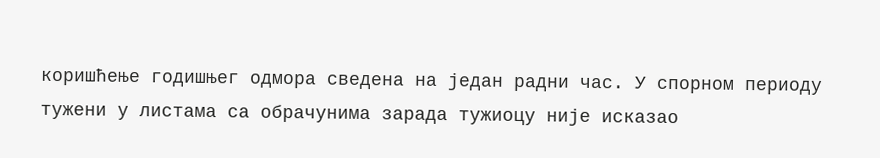коришћење годишњег одмора сведена на један радни час. У спорном периоду тужени у листама са обрачунима зарада тужиоцу није исказао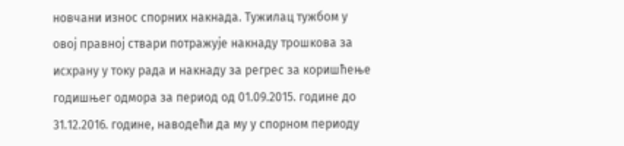новчани износ спорних накнада. Тужилац тужбом у овој правној ствари потражује накнаду трошкова за исхрану у току рада и накнаду за регрес за коришћење годишњег одмора за период од 01.09.2015. године до 31.12.2016. године, наводећи да му у спорном периоду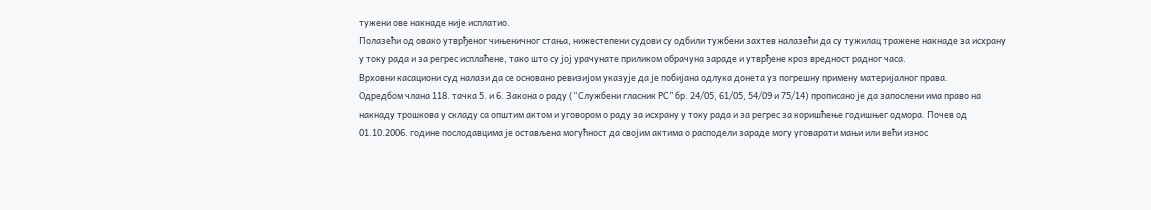тужени ове накнаде није исплатио.
Полазећи од овако утврђеног чињеничног стања, нижестепени судови су одбили тужбени захтев налазећи да су тужилац тражене накнаде за исхрану у току рада и за регрес исплаћене, тако што су јој урачунате приликом обрачуна зараде и утврђене кроз вредност радног часа.
Врховни касациони суд налази да се основано ревизијом указује да је побијана одлука донета уз погрешну примену материјалног права.
Одредбом члана 118. тачка 5. и 6. Закона о раду (“Службени гласник РС” бр. 24/05, 61/05, 54/09 и 75/14) прописано је да запослени има право на накнаду трошкова у складу са општим актом и уговором о раду за исхрану у току рада и за регрес за коришћење годишњег одмора. Почев од 01.10.2006. године послодавцима је остављена могућност да својим актима о расподели зараде могу уговарати мањи или већи износ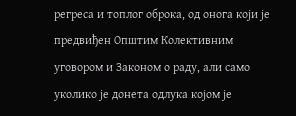регреса и топлог оброка, од онога који је предвиђен Општим Колективним уговором и Законом о раду, али само уколико је донета одлука којом је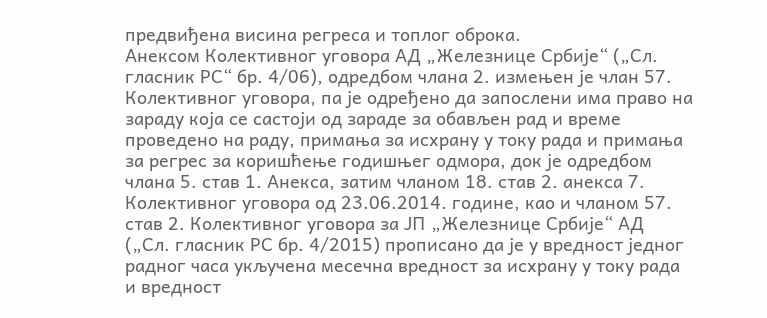предвиђена висина регреса и топлог оброка.
Анексом Колективног уговора АД „Железнице Србије“ („Сл. гласник РС“ бр. 4/06), одредбом члана 2. измењен је члан 57. Колективног уговора, па је одређено да запослени има право на зараду која се састоји од зараде за обављен рад и време проведено на раду, примања за исхрану у току рада и примања за регрес за коришћење годишњег одмора, док је одредбом члана 5. став 1. Анекса, затим чланом 18. став 2. анекса 7. Колективног уговора од 23.06.2014. године, као и чланом 57. став 2. Колективног уговора за ЈП „Железнице Србије“ АД („Сл. гласник РС бр. 4/2015) прописано да је у вредност једног радног часа укључена месечна вредност за исхрану у току рада и вредност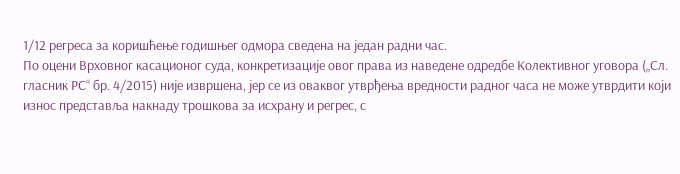1/12 регреса за коришћење годишњег одмора сведена на један радни час.
По оцени Врховног касационог суда, конкретизације овог права из наведене одредбе Колективног уговора („Сл. гласник РС“ бр. 4/2015) није извршена, јер се из оваквог утврђења вредности радног часа не може утврдити који износ представља накнаду трошкова за исхрану и регрес, с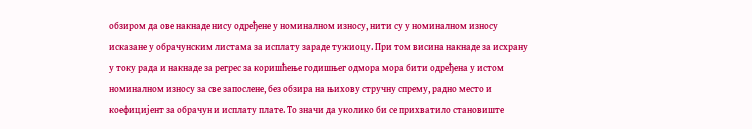обзиром да ове накнаде нису одређене у номиналном износу, нити су у номиналном износу исказане у обрачунским листама за исплату зараде тужиоцу. При том висина накнаде за исхрану у току рада и накнаде за регрес за коришћење годишњег одмора мора бити одређена у истом номиналном износу за све запослене, без обзира на њихову стручну спрему, радно место и коефицијент за обрачун и исплату плате. То значи да уколико би се прихватило становиште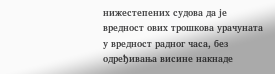нижестепених судова да је вредност ових трошкова урачуната у вредност радног часа, без одређивања висине накнаде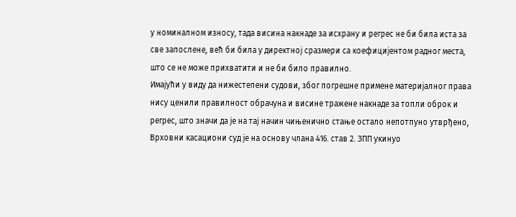у номиналном износу, тада висина накнаде за исхрану и регрес не би била иста за све запослене, већ би била у директној сразмери са коефицијентом радног места, што се не може прихватити и не би било правилно.
Имајући у виду да нижестепени судови, због погрешне примене материјалног права нису ценили правилност обрачуна и висине тражене накнаде за топли оброк и регрес, што значи да је на тај начин чињенично стање остало непотпуно утврђено, Врховни касациони суд је на основу члана 416. став 2. ЗПП укинуо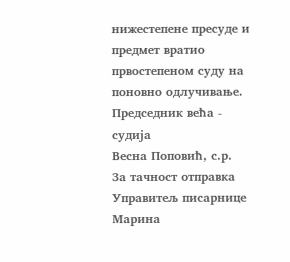нижестепене пресуде и предмет вратио првостепеном суду на поновно одлучивање.
Председник већа - судија
Весна Поповић, с.р.
За тачност отправка
Управитељ писарнице
Марина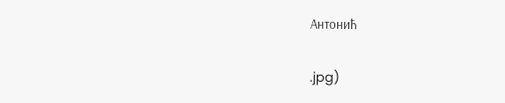Антонић

.jpg)